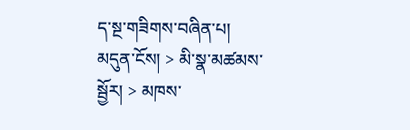ད་སྔ་གཟིགས་བཞིན་པ།  མདུན་ངོས། > མི་སྣ་མཚམས་སྦྱོར། > མཁས་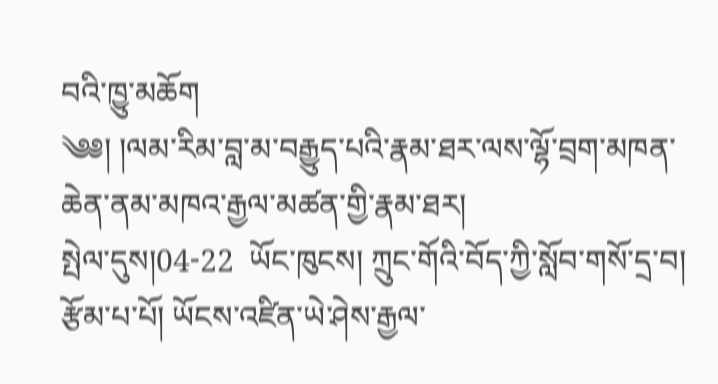བའི་ཁྱུ་མཆོག
༄༅། །ལམ་རིམ་བླ་མ་བརྒྱུད་པའི་རྣམ་ཐར་ལས་ལྷོ་བྲག་མཁན་ཆེན་ནམ་མཁའ་རྒྱལ་མཚན་གྱི་རྣམ་ཐར།
སྤེལ་དུས།04-22  ཡོང་ཁུངས། ཀྲུང་གོའི་བོད་ཀྱི་སློབ་གསོ་དྲ་བ།  རྩོམ་པ་པོ། ཡོངས་འཛིན་ཡེ་ཤེས་རྒྱལ་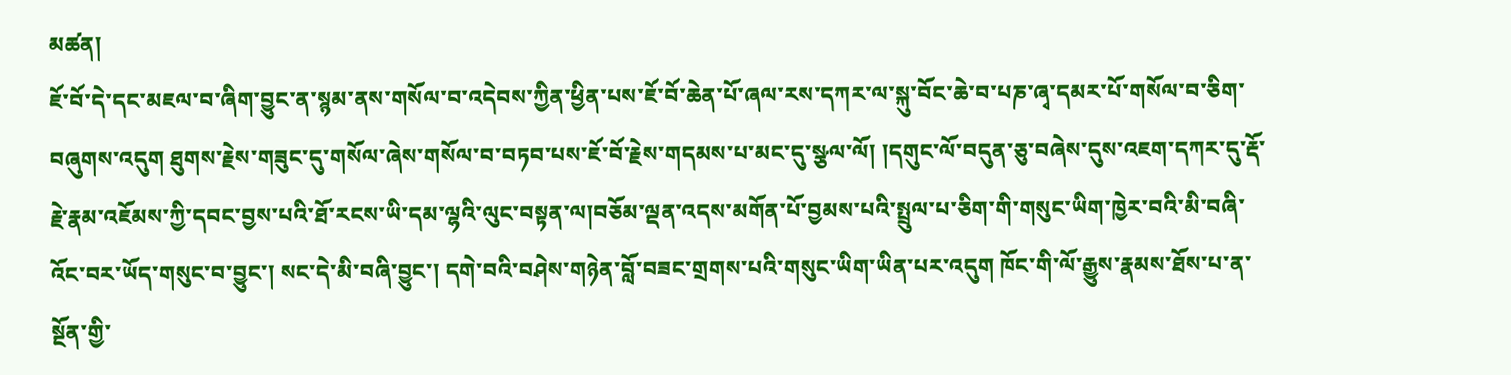མཚན།
ཇོ་བོ་དེ་དང་མཇལ་བ་ཞིག་བྱུང་ན་སྙམ་ནས་གསོལ་བ་འདེབས་ཀྱིན་ཕྱིན་པས་ཇོ་བོ་ཆེན་པོ་ཞལ་རས་དཀར་ལ་སྐུ་བོང་ཆེ་བ་པཎ་ཞྭ་དམར་པོ་གསོལ་བ་ཅིག་བཞུགས་འདུག ཐུགས་རྗེས་གཟུང་དུ་གསོལ་ཞེས་གསོལ་བ་བཏབ་པས་ཇོ་བོ་རྗེས་གདམས་པ་མང་དུ་སྩལ་ལོ། །དགུང་ལོ་བདུན་ཅུ་བཞེས་དུས་འཇག་དཀར་དུ་རྡོ་རྗེ་རྣམ་འཇོམས་ཀྱི་དབང་བྱས་པའི་ཐོ་རངས་ཡི་དམ་ལྷའི་ལུང་བསྟན་ལ།བཅོམ་ལྡན་འདས་མགོན་པོ་བྱམས་པའི་སྤྲུལ་པ་ཅིག་གི་གསུང་ཡིག་ཁྱེར་བའི་མི་བཞི་འོང་བར་ཡོད་གསུང་བ་བྱུང་། སང་དེ་མི་བཞི་བྱུང་། དགེ་བའི་བཤེས་གཉེན་བློ་བཟང་གྲགས་པའི་གསུང་ཡིག་ཡིན་པར་འདུག ཁོང་གི་ལོ་རྒྱུས་རྣམས་ཐོས་པ་ན་སྔོན་གྱི་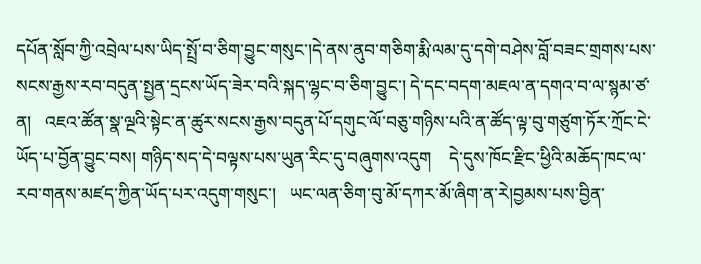དཔོན་སློབ་ཀྱི་འབྲེལ་པས་ཡིད་སྤྲོ་བ་ཅིག་བྱུང་གསུང་།དེ་ནས་ནུབ་གཅིག་རྨི་ལམ་དུ་དགེ་བཤེས་བློ་བཟང་གྲགས་པས་སངས་རྒྱས་རབ་བདུན་སྤྱན་དྲངས་ཡོད་ཟེར་བའི་སྐད་ལྷང་བ་ཅིག་བྱུང་། དེ་དང་བདག་མཇལ་ན་དགའ་བ་ལ་སྙམ་ཙ་ན།   འཇའ་ཚོན་སྣ་ལྔའི་སྟེང་ན་ཚུར་སངས་རྒྱས་བདུན་པོ་དགུང་ལོ་བཅུ་གཉིས་པའི་ན་ཚོད་ལྟ་བུ་གཙུག་ཏོར་ཀྲོང་ངེ་ཡོད་པ་བྱོན་བྱུང་བས། གཉིད་སད་དེ་བལྟས་པས་ཡུན་རིང་དུ་བཞུགས་འདུག    དེ་དུས་ཁོང་རྫིང་ཕྱིའི་མཆོད་ཁང་ལ་རབ་གནས་མཛད་ཀྱིན་ཡོད་པར་འདུག་གསུང་།   ཡང་ལན་ཅིག་བུ་མོ་དཀར་མོ་ཞིག་ན་རེ།བྱམས་པས་བྱིན་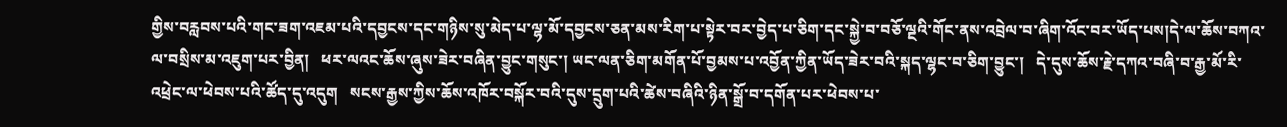གྱིས་བརླབས་པའི་གང་ཟག་འཇམ་པའི་དབྱངས་དང་གཉིས་སུ་མེད་པ་ལྷ་མོ་དབྱངས་ཅན་མས་རིག་པ་སྟེར་བར་བྱེད་པ་ཅིག་དང་སྐྱེ་བ་བཅོ་ལྔའི་གོང་ནས་འབྲེལ་བ་ཞིག་འོང་བར་ཡོད་པས།དེ་ལ་ཆོས་བཀའ་ལ་བསྲིས་མ་འཇུག་པར་བྱིན།   ཕར་ལའང་ཆོས་ཞུས་ཟེར་བཞིན་བྱུང་གསུང་། ཡང་ལན་ཅིག་མགོན་པོ་བྱམས་པ་འབྱོན་ཀྱིན་ཡོད་ཟེར་བའི་སྐད་ལྷང་བ་ཅིག་བྱུང་།   དེ་དུས་ཆོས་རྗེ་དཀའ་བཞི་བ་རྒྱ་མོ་རི་འཕྲེང་ལ་ཕེབས་པའི་ཚོད་དུ་འདུག   སངས་རྒྱས་ཀྱིས་ཆོས་འཁོར་བསྐོར་བའི་དུས་དྲུག་པའི་ཚེས་བཞིའི་ཉིན་སྒྲོ་བ་དགོན་པར་ཕེབས་པ་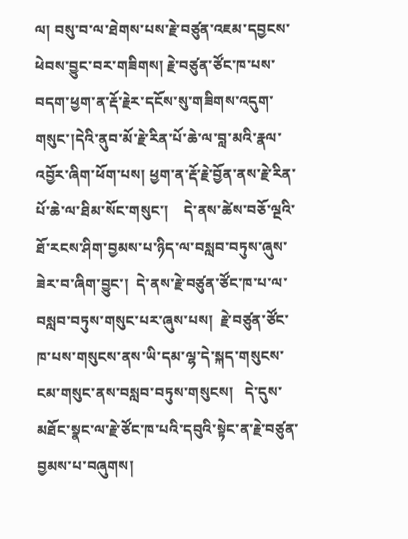ལ། བསུ་བ་ལ་ཐེགས་པས་རྗེ་བཙུན་འཇམ་དབྱངས་ཕེབས་བྱུང་བར་གཟིགས། རྗེ་བཙུན་ཙོང་ཁ་པས་བདག་ཕྱག་ན་རྡོ་རྗེར་དངོས་སུ་གཟིགས་འདུག་གསུང་།དེའི་ནུབ་མོ་རྗེ་རིན་པོ་ཆེ་ལ་བླ་མའི་རྣལ་འབྱོར་ཞིག་ཕོག་པས། ཕྱག་ན་རྡོ་རྗེ་བྱོན་ནས་རྗེ་རིན་པོ་ཆེ་ལ་ཐིམ་སོང་གསུང་།    དེ་ནས་ཚེས་བཅོ་ལྔའི་ཐོ་རངས་ཤིག་བྱམས་པ་ཉིད་ལ་བསླབ་བཏུས་ཞུས་ཟེར་བ་ཞིག་བྱུང་།  དེ་ནས་རྗེ་བཙུན་ཙོང་ཁ་པ་ལ་བསླབ་བཏུས་གསུང་པར་ཞུས་པས།  རྗེ་བཙུན་ཙོང་ཁ་པས་གསུངས་ནས་ཡི་དམ་ལྷ་དེ་སྐད་གསུངས་ངམ་གསུང་ནས་བསླབ་བཏུས་གསུངས།   དེ་དུས་མཐོང་སྣང་ལ་རྗེ་ཙོང་ཁ་པའི་དབུའི་སྟེང་ན་རྗེ་བཙུན་བྱམས་པ་བཞུགས།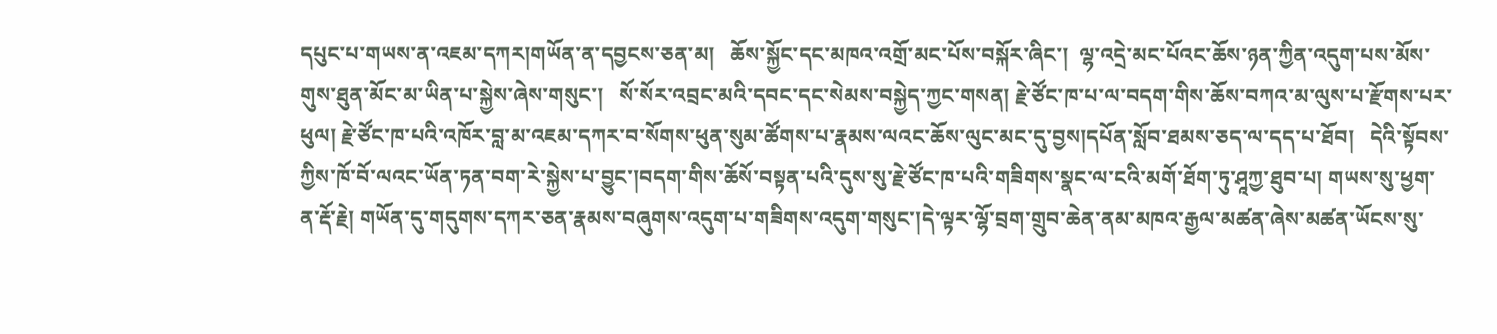དཔུང་པ་གཡས་ན་འཇམ་དཀར།གཡོན་ན་དབྱངས་ཅན་མ།   ཆོས་སྐྱོང་དང་མཁའ་འགྲོ་མང་པོས་བསྐོར་ཞིང་།  ལྷ་འདྲེ་མང་པོའང་ཆོས་ཉན་ཀྱིན་འདུག་པས་མོས་གུས་ཐུན་མོང་མ་ཡིན་པ་སྐྱེས་ཞེས་གསུང་།   སོ་སོར་འབྲང་མའི་དབང་དང་སེམས་བསྐྱེད་ཀྱང་གསན། རྗེ་ཙོང་ཁ་པ་ལ་བདག་གིས་ཆོས་བཀའ་མ་ལུས་པ་རྫོགས་པར་ཕུལ། རྗེ་ཙོང་ཁ་པའི་འཁོར་བླ་མ་འཇམ་དཀར་བ་སོགས་ཕུན་སུམ་ཚོགས་པ་རྣམས་ལའང་ཆོས་ལུང་མང་དུ་བྱས།དཔོན་སློབ་ཐམས་ཅད་ལ་དད་པ་ཐོབ།   དེའི་སྟོབས་ཀྱིས་ཁོ་བོ་ལའང་ཡོན་ཏན་བག་རེ་སྐྱེས་པ་བྱུང་།བདག་གིས་ཆོསོ་བསྟན་པའི་དུས་སུ་རྗེ་ཙོང་ཁ་པའི་གཟིགས་སྣང་ལ་ངའི་མགོ་ཐོག་ཏུ་ཤཱཀྱ་ཐུབ་པ། གཡས་སུ་ཕྱག་ན་རྡོ་རྗེ། གཡོན་དུ་གདུགས་དཀར་ཅན་རྣམས་བཞུགས་འདུག་པ་གཟིགས་འདུག་གསུང་།དེ་ལྟར་ལྷོ་བྲག་གྲུབ་ཆེན་ནམ་མཁའ་རྒྱལ་མཚན་ཞེས་མཚན་ཡོངས་སུ་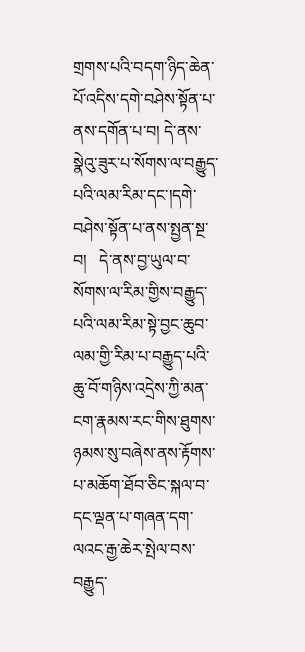གྲགས་པའི་བདག་ཉིད་ཆེན་པོ་འདིས་དགེ་བཤེས་སྟོན་པ་ནས་དགོན་པ་བ། དེ་ནས་སྣེའུ་ཟུར་པ་སོགས་ལ་བརྒྱུད་པའི་ལམ་རིམ་དང་།དགེ་བཤེས་སྟོན་པ་ནས་སྤྱན་སྔ་བ།   དེ་ནས་བྱ་ཡུལ་བ་སོགས་ལ་རིམ་གྱིས་བརྒྱུད་པའི་ལམ་རིམ་སྟེ་བྱང་ཆུབ་ལམ་གྱི་རིམ་པ་བརྒྱུད་པའི་ཆུ་བོ་གཉིས་འདྲེས་ཀྱི་མན་ངག་རྣམས་རང་གིས་ཐུགས་ཉམས་སུ་བཞེས་ནས་རྟོགས་པ་མཆོག་ཐོབ་ཅིང་སྐལ་བ་དང་ལྡན་པ་གཞན་དག་ལའང་རྒྱ་ཆེར་སྤེལ་བས་བརྒྱུད་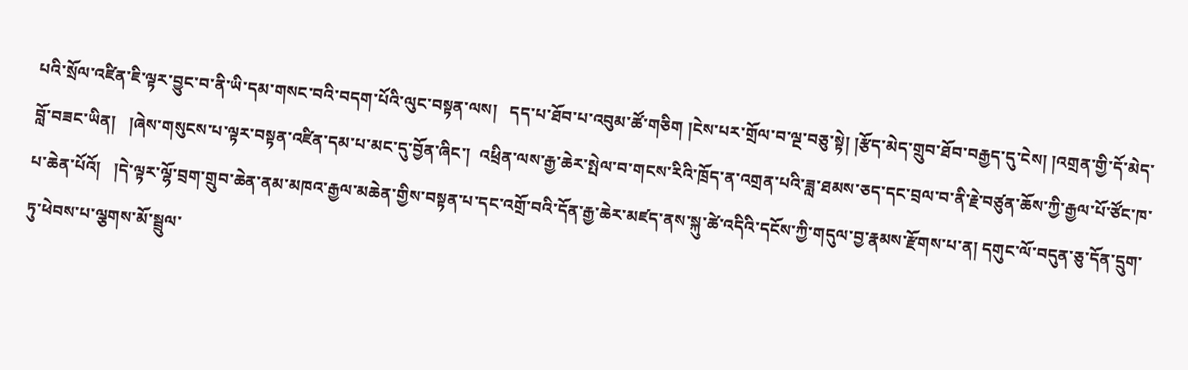པའི་སྲོལ་འཛིན་ཇི་ལྟར་བྱུང་བ་ནི་ཡི་དམ་གསང་བའི་བདག་པོའི་ལུང་བསྟན་ལས།   དད་པ་ཐོབ་པ་འབུམ་ཚོ་གཅིག །ངེས་པར་གྲོལ་བ་ལྔ་བཅུ་སྟེ། །རྩོད་མེད་གྲུབ་ཐོབ་བརྒྱད་དུ་ངེས། །འགྲན་གྱི་དོ་མེད་བློ་བཟང་ཡིན།   །ཞེས་གསུངས་པ་ལྟར་བསྟན་འཛིན་དམ་པ་མང་དུ་བྱོན་ཞིང་།  འཕྲིན་ལས་རྒྱ་ཆེར་སྤེལ་བ་གངས་རིའི་ཁྲོད་ན་འགྲན་པའི་ཟླ་ཐམས་ཅད་དང་བྲལ་བ་ནི་རྗེ་བཙུན་ཆོས་ཀྱི་རྒྱལ་པོ་ཙོང་ཁ་པ་ཆེན་པོའོ།   །དེ་ལྟར་ལྷོ་བྲག་གྲུབ་ཆེན་ནམ་མཁའ་རྒྱལ་མཆེན་གྱིས་བསྟན་པ་དང་འགྲོ་བའི་དོན་རྒྱ་ཆེར་མཛད་ནས་སྐུ་ཚེ་འདིའི་དངོས་ཀྱི་གདུལ་བྱ་རྣམས་རྫོགས་པ་ན། དགུང་ལོ་བདུན་ཅུ་དོན་དྲུག་ཏུ་ཕེབས་པ་ལྕགས་མོ་སྦྲུལ་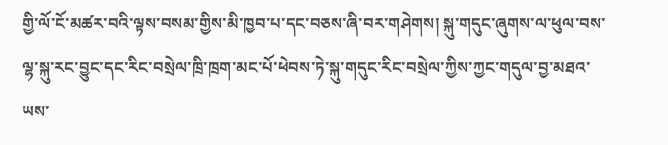གྱི་ལོ་ངོ་མཚར་བའི་ལྟས་བསམ་གྱིས་མི་ཁྱབ་པ་དང་བཅས་ཞི་བར་གཤེགས། སྐུ་གདུང་ཞུགས་ལ་ཕུལ་བས་ལྷ་སྐུ་རང་བྱུང་དང་རིང་བསྲེལ་ཁྲི་ཁྲག་མང་པོ་ཕེབས་ཏེ་སྐུ་གདུང་རིང་བསྲེལ་ཀྱིས་ཀྱང་གདུལ་བྱ་མཐའ་ཡས་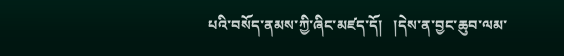པའི་བསོད་ནམས་ཀྱི་ཞིང་མཛད་དོ།   །དེས་ན་བྱང་ཆུབ་ལམ་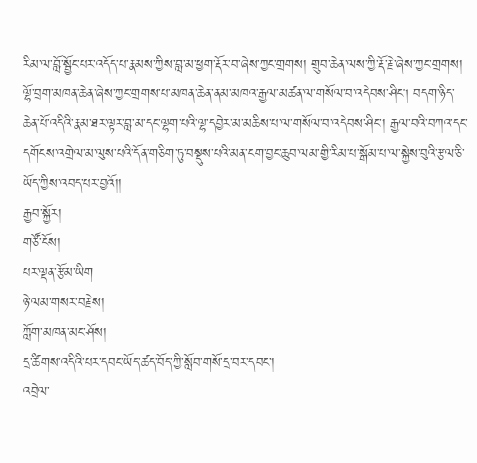རིམ་ལ་བློ་སྦྱོང་པར་འདོད་པ་རྣམས་ཀྱིས་བླ་མ་ཕྱག་རྡོར་བ་ཞེས་ཀྱང་གྲགས། གྲུབ་ཆེན་ལས་ཀྱི་རྡོ་རྗེ་ཞེས་ཀྱང་གྲགས། ལྷོ་བྲག་མཁན་ཆེན་ཞེས་ཀྱང་གྲགས་པ་མཁན་ཆེན་ནམ་མཁའ་རྒྱལ་མཚན་ལ་གསོལ་བ་འདེབས་ཤིང། བདག་ཉིད་ཆེན་པོ་འདིའི་རྣམ་ཐར་ལྟར་བླ་མ་དང་ལྷག་པའི་ལྷ་དབྱེར་མ་མཆིས་པ་ལ་གསོལ་བ་འདེབས་ཤིང་། རྒྱལ་བའི་བཀའ་དང་དགོངས་འགྲེལ་མ་ལུས་པའི་དོན་གཅིག་ཏུ་བསྡུས་པའི་མན་ངག་བྱང་ཆུབ་ལམ་གྱི་རིམ་པ་སྒོམ་པ་ལ་སྐྱེས་བུའི་རྩལ་ཅི་ཡོད་ཀྱིས་འབད་པར་བྱའོ།།
རྒྱབ་སྐྱོར།
གཙོ་ངོས།
པར་ལྡན་རྩོམ་ཡིག
ཉེ་ལམ་གསར་བརྗེས།
ཀློག་མཁན་མང་ཤོས།
དྲ་ཚིགས་འདིའི་པར་དབང་ཡོད་ཚད་བོད་ཀྱི་སློབ་གསོ་དྲ་བར་དབང་།
འབྲེལ་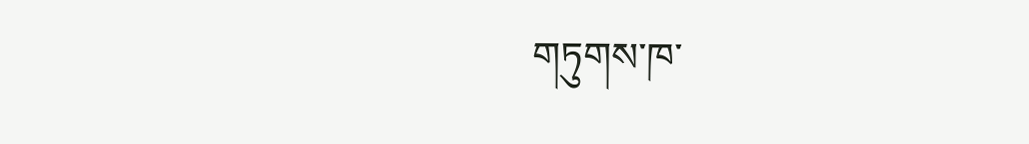གཏུགས་ཁ་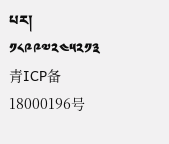པར། ༡༨༩༩༧༢༤༥༢༡༣青ICP备18000196号